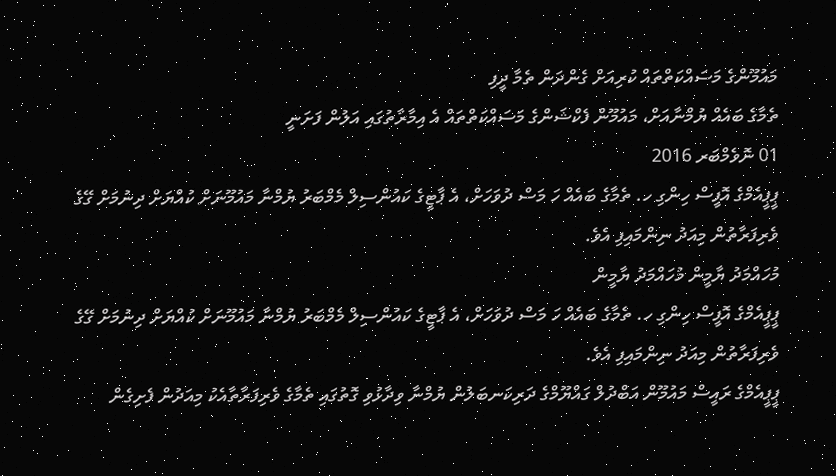މައުމޫންގެ މަސައްކަތްތައް ކުރިއަށް ގެންދަން ތެމާ ދީފި
ތެމާގެ ބައެއް ޔުމްނާއަށް، މައުމޫން ފެކްޝަންގެ މަސައްކަތްތައް އެ އިމާރާތުގައި އަލުން ފަށަނީ
01 ނޮވެމްބަރ 2016
ޕީޕީއެމްގެ އޮފީސް ހިންގި ހ. ތެމާގެ ބައެއް ހަ މަސް ދުވަހަށް، އެ ޕާޓީގެ ކައުންސިލް މެމްބަރު ޔުމްނާ މައުމޫނަށް ކުއްޔަށް ދިނުމަށް ގޭގެ ވެރިފަރާތުން މިއަދު ނިންމައިފި އެވެ.
މުހައްމަދު ޔާމީން މުހައްމަދު ޔާމީން
ޕީޕީއެމްގެ އޮފީސް ހިންގި ހ. ތެމާގެ ބައެއް ހަ މަސް ދުވަހަށް، އެ ޕާޓީގެ ކައުންސިލް މެމްބަރު ޔުމްނާ މައުމޫނަށް ކުއްޔަށް ދިނުމަށް ގޭގެ ވެރިފަރާތުން މިއަދު ނިންމައިފި އެވެ.
ޕީޕީއެމްގެ ރައީސް މައުމޫން އަބްދުލް ގައްޔޫމްގެ ދަރިކަނބަލުން ޔުމްނާ ވިދާޅުވި ގޮތުގައި ތެމާގެ ވެރިފަރާތާއެކު މިއަދުން ފެށިގެން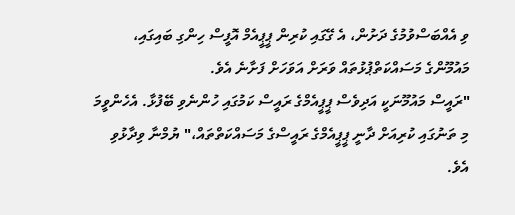ވި އެއްބަސްވުމުގެ ދަށުން، އެ ގޭގައި ކުރިން ޕީޕީއެމް އޮފީސް ހިންގި ބައިގައި، މައުމޫންގެ މަސައްކަތްޕުޅުތައް ވަރަށް އަވަހަށް ފަށާނެ އެވެ.
"ރައީސް މައުމޫނަކީ އަދިވެސް ޕީޕީއެމްގެ ރައީސް ކަމުގައި ހުންނެވި ބޭފުޅާ. އެހެންވީމަ މި ތަނުގައި ކުރިއަށް ދާނީ ޕީޕީއެމްގެ ރައީސްގެ މަސައްކަތްތައް،" ޔުމްނާ ވިދާޅުވި އެވެ.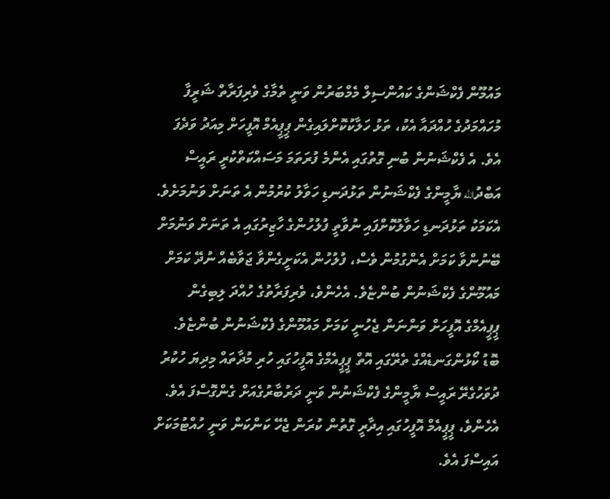މައުމޫން ފެކްޝަންގެ ކައުންސިލް މެމްބަރުން ވަނީ ތެމާގެ ވެރިފަރާތް ޝަރީފާ މުހައްމަދުގެ ހުއްދައާ އެކު، ތަޅު ހަލާކުކޮށްލައިގެން ޕީޕީއެމް އޮފީހަށް މިއަދު ވަދެފަ އެވެ. އެ ފެކްޝަނުން ބުނި ގޮތުގައި އެންމެ ފުރަތަމަ މަސައްކަތްކުރީ ރައީސް އަބްދުالله ޔާމީންގެ ފެކްޝަނުން ތަޅުދަނޑި ހަވާލު ކުރުމުން އެ ތަނަށް ވަނުމަށެވެ.
އެކަމަކު ތަޅުދަނޑި ހަވާލުކޮށްފައި ނުވާތީ ފުލުހުންގެ ހާޒިރުގައި އެ ތަނަށް ވަނުމަށް ބޭނުންވާ ކަމަށް އެންގުމުން ވެސް، ފުލުހުން އެކަށީގެންވާ ޖަވާބެއް ނުދޭ ކަމަށް މައުމޫންގެ ފެކްޝަނުން ބުންޏެވެ. އެހެންވެ، ވެރިފަރާތުގެ ހުއްދަ ލިބިގެން ޕީޕީއެމްގެ އޮފީހަށް ވަންނަން ޖެހުނީ ކަމަށް މައުމޫންގެ ފެކްޝަނުން ބުންޏެވެ.
ބޮޑު ކޯޅުންގަނޑެއްގެ ތެރޭގައި އޮތް ޕީޕީއެމްގެ އޮފީހުގައި ހުރި މުދާތައް މިދިޔަ ހުކުރު ދުވަހުގެރޭ ރައީސް ޔާމީންގެ ފެކްޝަނުން ވަނީ ދަރުބާރުގެއަށް ގެންގޮސްފަ އެވެ. އެހެންވެ، ޕީޕީއެމް އޮފީހުގައި އިދާރީ ގޮތުން ކުރަން ޖެހޭ ކަންކަން ވަނީ ހުއްޓުމަކަށް އައިސްފަ އެވެ.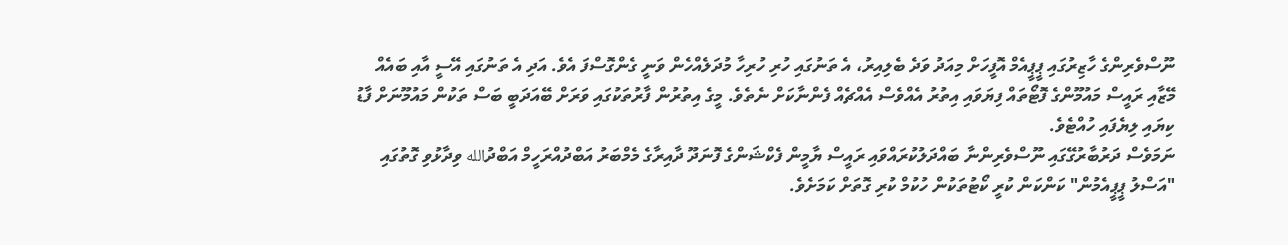ނޫސްވެރިންގެ ހާޒިރުގައި ޕީޕީއެމް އޮފީހަށް މިއަދު ވަދެ ބެލިއިރު، އެ ތަނުގައި ހުރި ހުރިހާ މުދަލެއްހެން ވަނީ ގެންގޮސްފަ އެވެ. އަދި އެ ތަނުގައި އޭސީ އާއި ބައެއް މޭޒާއި ރައީސް މައުމޫންގެ ފޮޓޯތައް ފިޔަވައި އިތުރު އެއްވެސް އެއްޗެއް ފެންނާކަށް ނެތެވެ. މީގެ އިތުރުން ފާރުތަކުގައި ވަރަށް ބޭއަދަބީ ބަސް ތަކުން މައުމޫނަށް ފާޑު ކިޔައި ލިޔެފައި ހުއްޓެވެ.
ނަމަވެސް ދަރުބާރުގޭގައި ނޫސްވެރިންނާ ބައްދަލުކުރައްވައި ރައީސް ޔާމީން ފެކްޝަންގެ ފޮނަދޫ ދާއިރާގެ މެމްބަރު އަބްދުއްރަހީމް އަބްދުالله ވިދާޅުވި ގޮތުގައި "އަސްލު ޕީޕީއެމުން" ކަންކަން ކުރީ ކޯޓުތަކުން ހުކުމް ކުރި ގޮތަށް ކަމަށެވެ.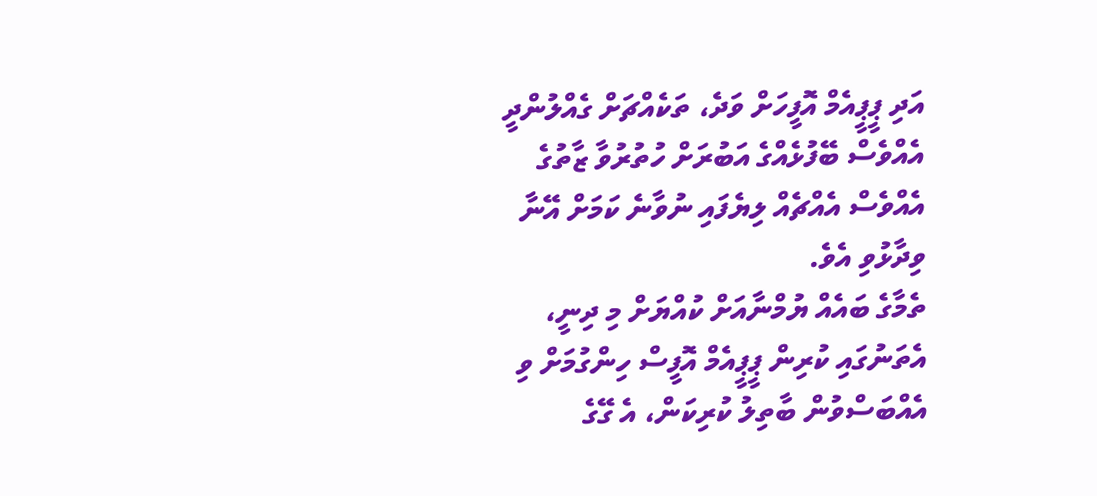އަދި ޕީޕީއެމް އޮފީހަށް ވަދެ، ތަކެއްޗަށް ގެއްލުންދީ އެއްވެސް ބޭފުޅެއްގެ އަބުރަށް ހުތުރުވާ ޒާތުގެ އެއްވެސް އެއްޗެއް ލިޔެފައި ނުވާނެ ކަމަށް އޭނާ ވިދާޅުވި އެވެ.
ތެމާގެ ބައެއް ޔުމްނާއަށް ކުއްޔަށް މި ދިނީ، އެތަނުގައި ކުރިން ޕީޕީއެމް އޮފީސް ހިންގުމަށް ވި އެއްބަސްވުން ބާތިލު ކުރިކަން، އެ ގޭގެ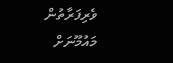ވެރިފަރާތުން މައުމޫނަށް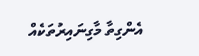އެންގިތާ މާގިނައިރުތަކެއް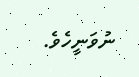ނުވަނީހެވެ.